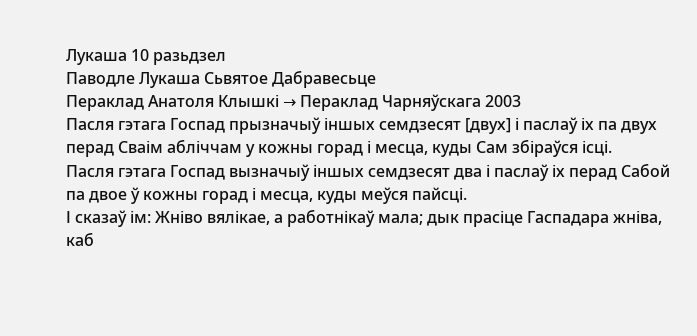Лукаша 10 разьдзел
Паводле Лукаша Сьвятое Дабравесьце
Пераклад Анатоля Клышкi → Пераклад Чарняўскага 2003
Пасля гэтага Госпад прызначыў іншых семдзесят [двух] і паслаў іх па двух перад Сваім абліччам у кожны горад і месца, куды Сам збіраўся ісці.
Пасля гэтага Госпад вызначыў іншых семдзесят два і паслаў іх перад Сабой па двое ў кожны горад і месца, куды меўся пайсці.
І сказаў ім: Жніво вялікае, а работнікаў мала; дык прасіце Гаспадара жніва, каб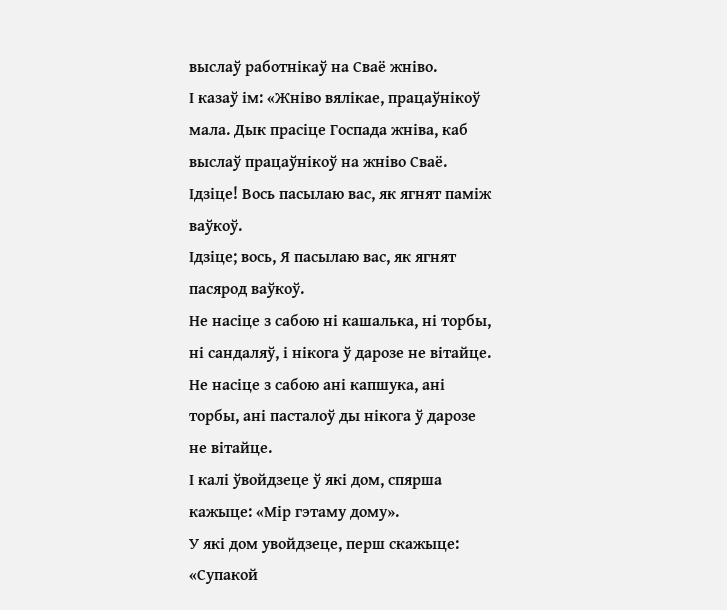выслаў работнікаў на Сваё жніво.
І казаў ім: «Жніво вялікае, працаўнікоў мала. Дык прасіце Госпада жніва, каб выслаў працаўнікоў на жніво Сваё.
Ідзіце! Вось пасылаю вас, як ягнят паміж ваўкоў.
Ідзіце; вось, Я пасылаю вас, як ягнят пасярод ваўкоў.
Не насіце з сабою ні кашалька, ні торбы, ні сандаляў, і нікога ў дарозе не вітайце.
Не насіце з сабою ані капшука, ані торбы, ані пасталоў ды нікога ў дарозе не вітайце.
І калі ўвойдзеце ў які дом, спярша кажыце: «Мір гэтаму дому».
У які дом увойдзеце, перш скажыце: «Супакой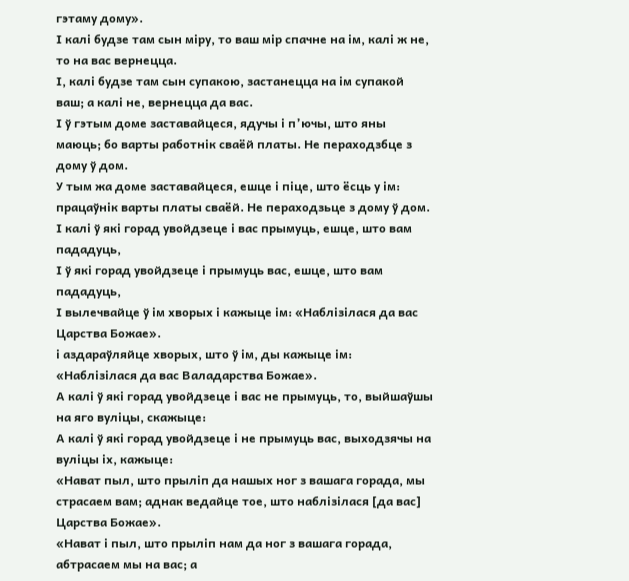гэтаму дому».
І калі будзе там сын міру, то ваш мір спачне на ім, калі ж не, то на вас вернецца.
І, калі будзе там сын супакою, застанецца на ім супакой ваш; а калі не, вернецца да вас.
І ў гэтым доме заставайцеся, ядучы і п’ючы, што яны маюць; бо варты работнік сваёй платы. Не пераходзбце з дому ў дом.
У тым жа доме заставайцеся, ешце і піце, што ёсць у ім: працаўнік варты платы сваёй. Не пераходзьце з дому ў дом.
І калі ў які горад увойдзеце і вас прымуць, ешце, што вам пададуць,
І ў які горад увойдзеце і прымуць вас, ешце, што вам пададуць,
І вылечвайце ў ім хворых і кажыце ім: «Наблізілася да вас Царства Божае».
і аздараўляйце хворых, што ў ім, ды кажыце ім: «Наблізілася да вас Валадарства Божае».
А калі ў які горад увойдзеце і вас не прымуць, то, выйшаўшы на яго вуліцы, скажыце:
А калі ў які горад увойдзеце і не прымуць вас, выходзячы на вуліцы іх, кажыце:
«Нават пыл, што прыліп да нашых ног з вашага горада, мы страсаем вам; аднак ведайце тое, што наблізілася [да вас] Царства Божае».
«Нават і пыл, што прыліп нам да ног з вашага горада, абтрасаем мы на вас; а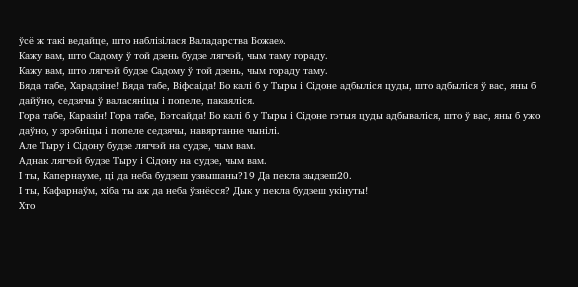ўсё ж такі ведайце, што наблізілася Валадарства Божае».
Кажу вам, што Садому ў той дзень будзе лягчэй, чым таму гораду.
Кажу вам, што лягчэй будзе Садому ў той дзень, чым гораду таму.
Бяда табе, Харадзіне! Бяда табе, Віфсаіда! Бо калі б у Тыры і Сідоне адбыліся цуды, што адбыліся ў вас, яны б дайўно, седзячы ў валасяніцы і попеле, пакаяліся.
Гора табе, Каразін! Гора табе, Бэтсайда! Бо калі б у Тыры і Сідоне гэтыя цуды адбываліся, што ў вас, яны б ужо даўно, у зрэбніцы і попеле седзячы, навяртанне чынілі.
Але Тыру і Сідону будзе лягчэй на судзе, чым вам.
Аднак лягчэй будзе Тыру і Сідону на судзе, чым вам.
І ты, Капернауме, ці да неба будзеш узвышаны?19 Да пекла зыдзеш20.
І ты, Кафарнаўм, хіба ты аж да неба ўзнёсся? Дык у пекла будзеш укінуты!
Хто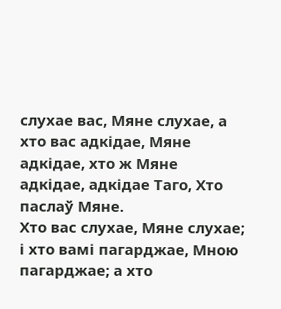слухае вас, Мяне слухае, а хто вас адкідае, Мяне адкідае, хто ж Мяне адкідае, адкідае Таго, Хто паслаў Мяне.
Хто вас слухае, Мяне слухае; і хто вамі пагарджае, Мною пагарджае; а хто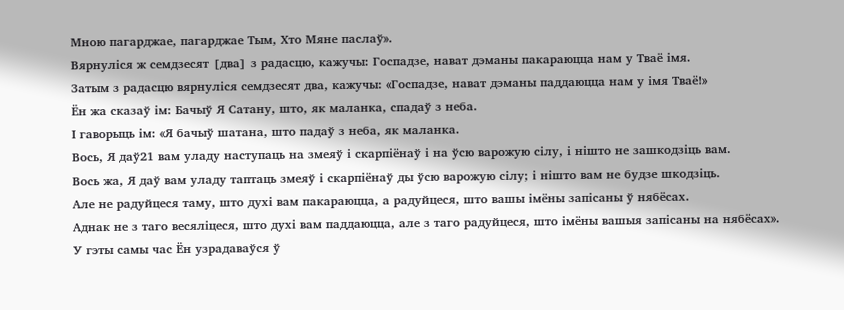Мною пагарджае, пагарджае Тым, Хто Мяне паслаў».
Вярнуліся ж семдзесят [два] з радасцю, кажучы: Госпадзе, нават дэманы пакараюцца нам у Тваё імя.
Затым з радасцю вярнуліся семдзесят два, кажучы: «Госпадзе, нават дэманы паддаюцца нам у імя Тваё!»
Ён жа сказаў ім: Бачыў Я Сатану, што, як маланка, спадаў з неба.
І гаворыць ім: «Я бачыў шатана, што падаў з неба, як маланка.
Вось, Я даў21 вам уладу наступаць на змеяў і скарпіёнаў і на ўсю варожую сілу, і нішто не зашкодзіць вам.
Вось жа, Я даў вам уладу таптаць змеяў і скарпіёнаў ды ўсю варожую сілу; і нішто вам не будзе шкодзіць.
Але не радуйцеся таму, што духі вам пакараюцца, а радуйцеся, што вашы імёны запісаны ў нябёсах.
Аднак не з таго весяліцеся, што духі вам паддаюцца, але з таго радуйцеся, што імёны вашыя запісаны на нябёсах».
У гэты самы час Ён узрадаваўся ў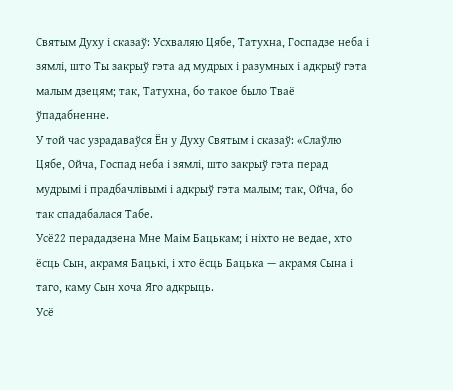Святым Духу і сказаў: Усхваляю Цябе, Татухна, Госпадзе неба і зямлі, што Ты закрыў гэта ад мудрых і разумных і адкрыў гэта малым дзецям; так, Татухна, бо такое было Тваё ўпадабненне.
У той час узрадаваўся Ён у Духу Святым і сказаў: «Слаўлю Цябе, Ойча, Госпад неба і зямлі, што закрыў гэта перад мудрымі і прадбачлівымі і адкрыў гэта малым; так, Ойча, бо так спадабалася Табе.
Усё22 перададзена Мне Маім Бацькам; і ніхто не ведае, хто ёсць Сын, акрамя Бацькі, і хто ёсць Бацька — акрамя Сына і таго, каму Сын хоча Яго адкрыць.
Усё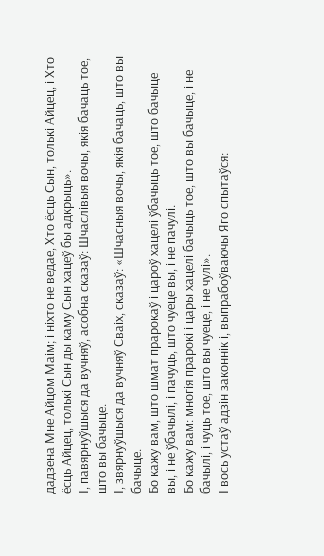дадзена Мне Айцом Маім; і ніхто не ведае, Хто ёсць Сын, толькі Айцец, і Хто ёсць Айцец, толькі Сын ды каму Сын хацеў бы адкрыць».
І, павярнуўшыся да вучняў, асобна сказаў: Шчаслівыя вочы, якія бачаць тое, што вы бачыце.
І, звярнуўшыся да вучняў Сваіх, сказаў: «Шчасныя вочы, якія бачаць, што вы бачыце.
Бо кажу вам, што шмат прарокаў і цароў хацелі ўбачыць тое, што бачыце вы, і не ўбачылі, і пачуць, што чуеце вы, і не пачулі.
Бо кажу вам: многія прарокі і цары хацелі бачыць тое, што вы бачыце, і не бачылі, і чуць тое, што вы чуеце, і не чулі».
І вось устаў адзін законнік і, выпрабоўваючы Яго спытаўся: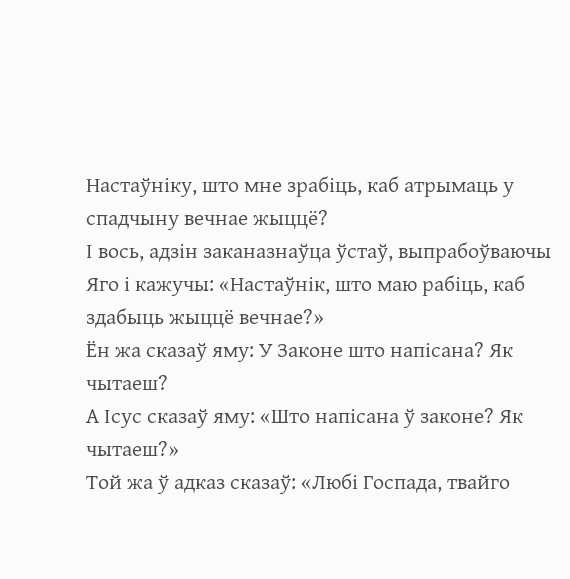Настаўніку, што мне зрабіць, каб атрымаць у спадчыну вечнае жыццё?
І вось, адзін заканазнаўца ўстаў, выпрабоўваючы Яго і кажучы: «Настаўнік, што маю рабіць, каб здабыць жыццё вечнае?»
Ён жа сказаў яму: У Законе што напісана? Як чытаеш?
А Ісус сказаў яму: «Што напісана ў законе? Як чытаеш?»
Той жа ў адказ сказаў: «Любі Госпада, твайго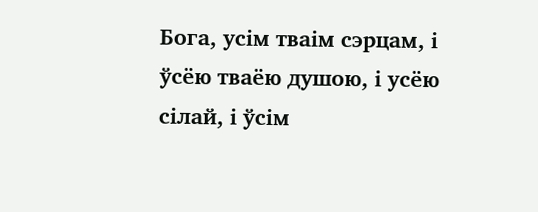Бога, усім тваім сэрцам, і ўсёю тваёю душою, і усёю сілай, і ўсім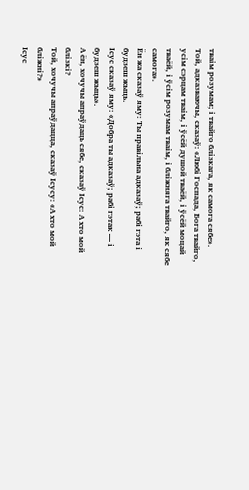тваім розумам; і твайго блізкага, як самога сябе».
Той, адказваючы, сказаў: «Любі Госпада, Бога твайго, усім сэрцам тваім, і ўсёй душой тваёй, і ўсёй моцай тваёй, і ўсім розумам тваім, і бліжняга твайго, як сябе самога».
Ён жа сказаў яму: Ты правільна адказаў; рабі гэта і будзеш жыць.
Ісус сказаў яму: «Добра ты адказаў; рабі гэтак — і будзеш жыць».
А ён, хочучы апраўдаць сябе, сказаў Ісус: А хто мой блізкі?
Той, хочучы апраўдацца, сказаў Ісусу: «А хто мой бліжні?»
Ісус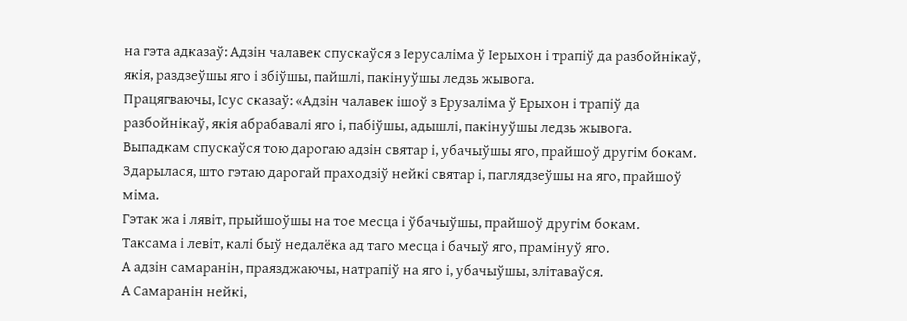на гэта адказаў: Адзін чалавек спускаўся з Іерусаліма ў Іерыхон і трапіў да разбойнікаў, якія, раздзеўшы яго і збіўшы, пайшлі, пакінуўшы ледзь жывога.
Працягваючы, Ісус сказаў: «Адзін чалавек ішоў з Ерузаліма ў Ерыхон і трапіў да разбойнікаў, якія абрабавалі яго і, пабіўшы, адышлі, пакінуўшы ледзь жывога.
Выпадкам спускаўся тою дарогаю адзін святар і, убачыўшы яго, прайшоў другім бокам.
Здарылася, што гэтаю дарогай праходзіў нейкі святар і, паглядзеўшы на яго, прайшоў міма.
Гэтак жа і лявіт, прыйшоўшы на тое месца і ўбачыўшы, прайшоў другім бокам.
Таксама і левіт, калі быў недалёка ад таго месца і бачыў яго, прамінуў яго.
А адзін самаранін, праязджаючы, натрапіў на яго і, убачыўшы, злітаваўся.
А Самаранін нейкі,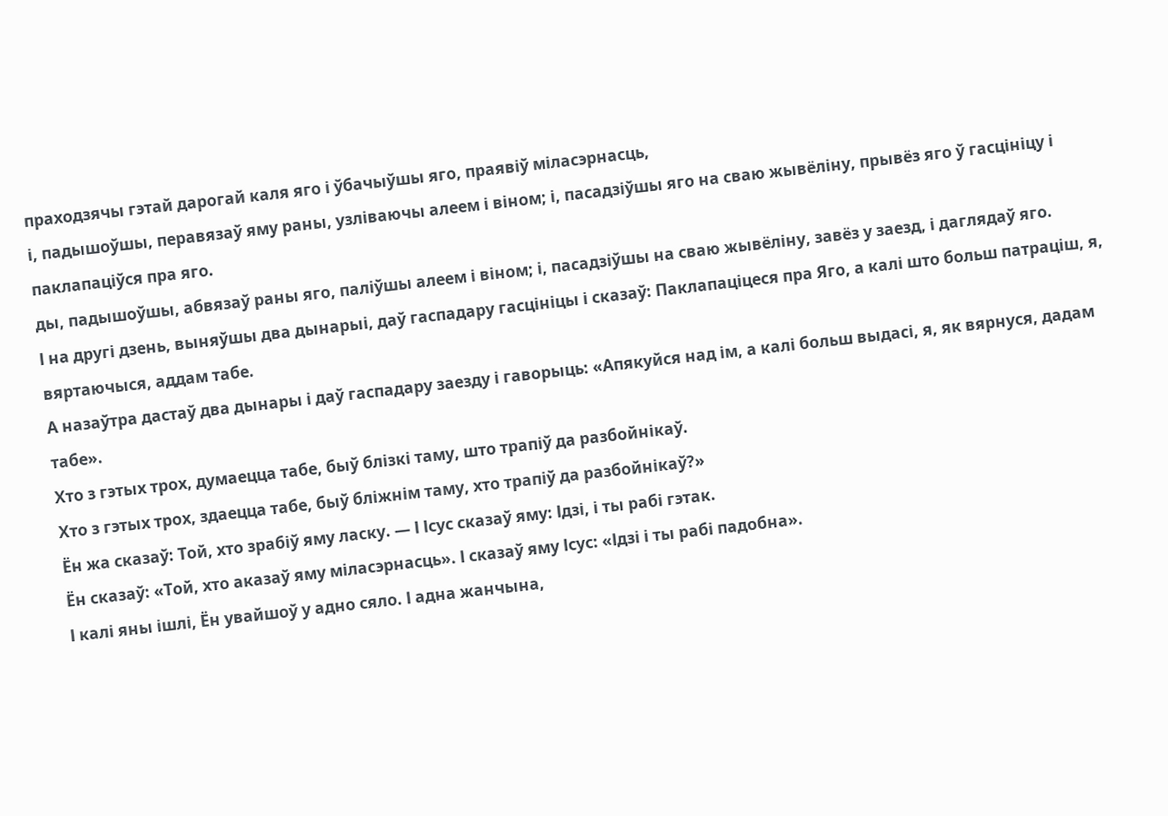праходзячы гэтай дарогай каля яго і ўбачыўшы яго, праявіў міласэрнасць,
і, падышоўшы, перавязаў яму раны, узліваючы алеем і віном; і, пасадзіўшы яго на сваю жывёліну, прывёз яго ў гасцініцу і паклапаціўся пра яго.
ды, падышоўшы, абвязаў раны яго, паліўшы алеем і віном; і, пасадзіўшы на сваю жывёліну, завёз у заезд, і даглядаў яго.
І на другі дзень, выняўшы два дынарыі, даў гаспадару гасцініцы і сказаў: Паклапаціцеся пра Яго, а калі што больш патраціш, я, вяртаючыся, аддам табе.
А назаўтра дастаў два дынары і даў гаспадару заезду і гаворыць: «Апякуйся над ім, а калі больш выдасі, я, як вярнуся, дадам табе».
Хто з гэтых трох, думаецца табе, быў блізкі таму, што трапіў да разбойнікаў.
Хто з гэтых трох, здаецца табе, быў бліжнім таму, хто трапіў да разбойнікаў?»
Ён жа сказаў: Той, хто зрабіў яму ласку. — І Ісус сказаў яму: Ідзі, і ты рабі гэтак.
Ён сказаў: «Той, хто аказаў яму міласэрнасць». І сказаў яму Ісус: «Ідзі і ты рабі падобна».
І калі яны ішлі, Ён увайшоў у адно сяло. І адна жанчына,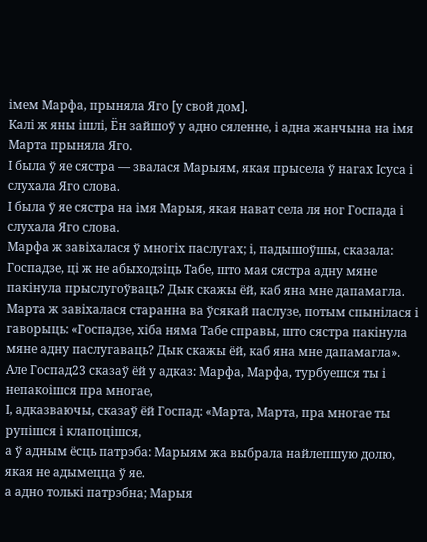імем Марфа, прыняла Яго [у свой дом].
Калі ж яны ішлі, Ён зайшоў у адно сяленне, і адна жанчына на імя Марта прыняла Яго.
І была ў яе сястра — звалася Марыям, якая прысела ў нагах Ісуса і слухала Яго слова.
І была ў яе сястра на імя Марыя, якая нават села ля ног Госпада і слухала Яго слова.
Марфа ж завіхалася ў многіх паслугах; і, падышоўшы, сказала: Госпадзе, ці ж не абыходзіць Табе, што мая сястра адну мяне пакінула прыслугоўваць? Дык скажы ёй, каб яна мне дапамагла.
Марта ж завіхалася старанна ва ўсякай паслузе, потым спынілася і гаворыць: «Госпадзе, хіба няма Табе справы, што сястра пакінула мяне адну паслугаваць? Дык скажы ёй, каб яна мне дапамагла».
Але Госпад23 сказаў ёй у адказ: Марфа, Марфа, турбуешся ты і непакоішся пра многае,
І, адказваючы, сказаў ёй Госпад: «Марта, Марта, пра многае ты рупішся і клапоцішся,
а ў адным ёсць патрэба: Марыям жа выбрала найлепшую долю, якая не адымецца ў яе.
а адно толькі патрэбна; Марыя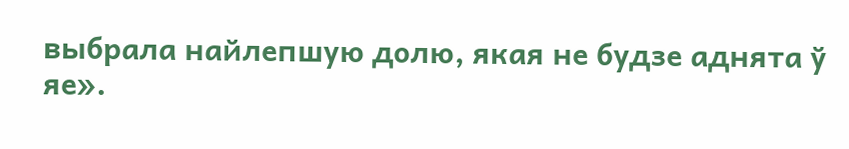выбрала найлепшую долю, якая не будзе аднята ў яе».